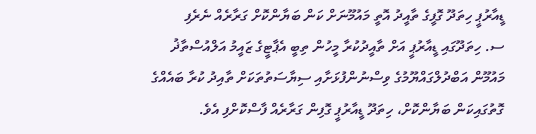ޑީއާރުޕީ ހިތަދޫ ގޮފީގެ ތާއީދު އޮތީ މައުމޫނަށް ކަން ބަޔާންކޮށް ގަރާރެއް ނެރެފި
ސ. ހިތަދޫގައި ޑީއާރުޕީ އަށް ތާއީދުކުރާ މީހުން ތިބީ އެޕާޓީގެ ޒައީމު އަލްއުސްތާޛު މައުމޫން އަބްދުލްގައްޔޫމުގެ ވިސްނުންފުޅަށާއި ސިޔާސަތުތަކަށް ތާއިދު ކުރާ ބައެއްގެ ގޮތުގައިކަން ބަޔާންކޮށް، ހިތަދޫ ޑީއާރުޕީ ގޮފިން ގަރާރެއް ފާސްކޮށްފި އެވެ.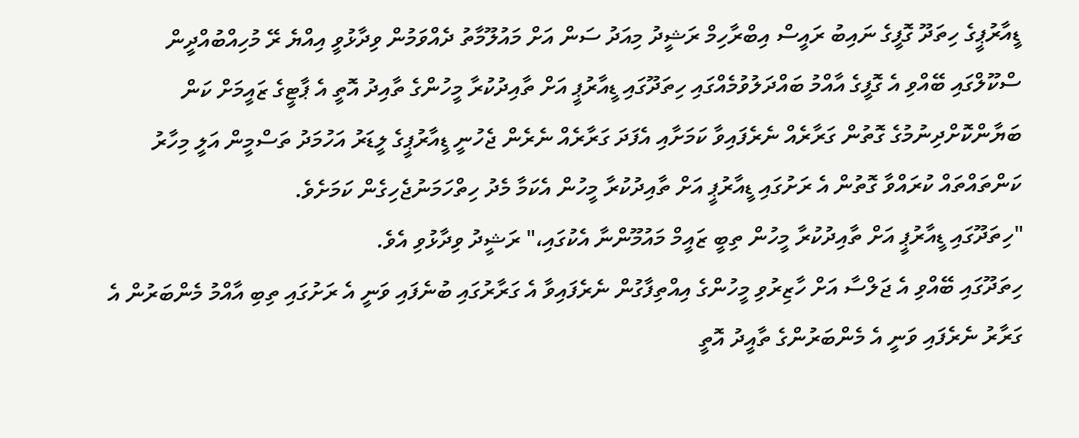ޑީއާރުޕީގެ ހިތަދޫ ގޮފީގެ ނައިބު ރައީސް އިބްރާހިމް ރަޝީދު މިއަދު ސަން އަށް މައުލޫމާތު ދެއްވަމުން ވިދާޅުވީ އިއްޔެ ރޭ މުހިއްބުއްދީން ސްކޫލްގައި ބޭއްވި އެ ގޮފީގެ އާއްމު ބައްދަލުވުމެއްގައި ހިތަދޫގައި ޑީއާރުޕީ އަށް ތާއިދުކުރާ މީހުންގެ ތާއިދު އޮތީ އެ ޕާޓީގެ ޒައީމަށް ކަން ބަޔާންކޮށްދިނުމުގެ ގޮތުން ގަރާރެއް ނެރެފައިވާ ކަމަށާއި އެފަދަ ގަރާރެއް ނެރެން ޖެހުނީ ޑީއާރުޕީގެ ލީޑަރު އަހުމަދު ތަސްމީން އަލީ މިހާރު ކަންތައްތައް ކުރައްވާ ގޮތުން އެ ރަށުގައި ޑީއާރުޕީ އަށް ތާއިދުކުރާ މީހުން އެކަމާ މެދު ހިތްހަމަނުޖެހިގެން ކަމަށެވެ.
"ހިތަދޫގައި ޑީއާރުޕީ އަށް ތާއިދުކުރާ މީހުން ތިބީ ޒައީމް މައުމޫންނާ އެކުގައި،" ރަޝީދު ވިދާޅުވި އެވެ.
ހިތަދޫގައި ބޭއްވި އެ ޖަލްސާ އަށް ހާޒިރުވި މީހުންގެ އިއްތިފާގުން ނެރެފައިވާ އެ ގަރާރުގައި ބުނެފައި ވަނީ އެ ރަށުގައި ތިބި އާއްމު މެންބަރުން އެ ގަރާރު ނެރެފައި ވަނީ އެ މެންބަރުންގެ ތާއީދު އޮތީ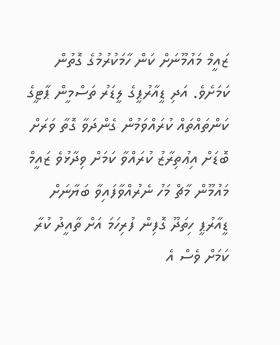ޒައީމް މައުމޫނަށް ކަން ހާމަކުރުމުގެ ގޮތުން ކަމަށެވެ. އަދި ޑީއާރުޕީގެ ލީޑަރު ތަސްމީން ޕާޓީގެ ކަންތައްތައް ކުރައްވަމުން ގެންދަވާ ގޮތާ ވަރަށް ބޮޑަށް އިޢުތިރާޒު ކުރައްވާ ކަމަށް ވިދާޅުވެ ޒައީމް މައުމޫން މާޗް މަހު ނެރުއްވާފައިވާ ބަޔާނަށް ޑީއާރުޕީ ހިތަދޫ ގޮފިން ފުރިހަމަ އަށް ތާއީދު ކުރާ ކަމަށް ވެސް އެ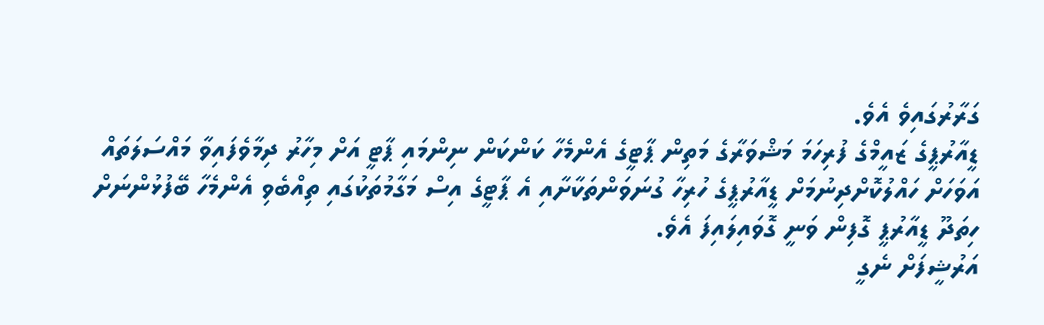ގަރާރުގައިވެ އެވެ.
ޑީއާރުޕީގެ ޒައީމްގެ ފުރިހަމަ މަޝްވަރާގެ މަތިން ޕާޓީގެ އެންމެހާ ކަންކަން ނިންމައި ޕާޓީ އަށް މިހާރު ދިމާވެފައިވާ މައްސަލަތައް އަވަހަށް ހައްލުކޮށްދިނުމަށް ޑީއާރުޕީގެ ހުރިހާ ގުނަވަންތަކާށާއި އެ ޕާޓީގެ އިސް މަގާމުތަކުގައި ތިއްބެވި އެންމެހާ ބޭފުޅުންނަށް ހިތަދޫ ޑީއާރުޕީ ގޮފިން ވަނީ ގޮވައިލައިފަ އެވެ.
އަރުޝީފަށް ނެގީ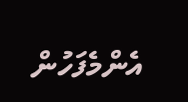އެންމެފަހުން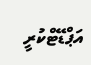އަޕްޑޭޓްކުރީ